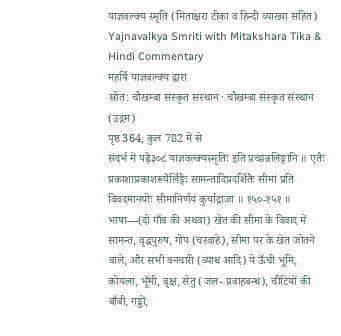याज्ञवल्क्य स्मृति (मिताक्षरा टीका व हिन्दी व्याख्या सहित)
Yajnavalkya Smriti with Mitakshara Tika & Hindi Commentary
महर्षि याज्ञवल्क्य द्वारा
स्रोत: चौखम्बा संस्कृत संस्थान · चौखम्बा संस्कृत संस्थान (उद्गम)
पृष्ठ 364, कुल 782 में से
संदर्भ में पढ़ें३०८ याज्ञवल्क्यस्मृतिः इति प्रच्छन्नलिङ्गानि ॥ एतैः प्रकाशाप्रकाशरूपैर्लिङ्गैः सामन्तादिप्रदर्शितैः सीमां प्रति विवदमानयोः सीमानिर्णयं कुर्याद्राजा ॥ १५०-१५१ ॥ भाषा—(दो गाँव की अथवा) खेत की सीमा के विवाद में सामन्त, वृद्धपुरुष, गोप (चरवाहे), सीमा पर के खेत जोतने वाले, और सभी वनचारी (व्याध आदि) ये ऊँची भूमि, कोयला, भूँमी, वृक्ष, सेतु (जल- प्रवाहबन्ध), चीटियों की बाँबी, गड्डों,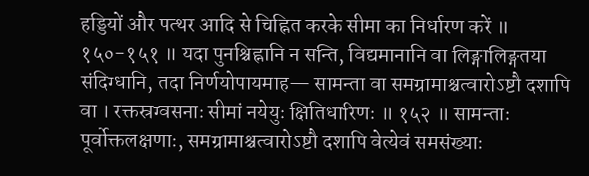हड्डियों और पत्थर आदि से चिह्नित करके सीमा का निर्धारण करें ॥ १५०-१५१ ॥ यदा पुनश्चिह्नानि न सन्ति, विद्यमानानि वा लिङ्गालिङ्गतया संदिग्धानि, तदा निर्णयोपायमाह— सामन्ता वा समग्रामाश्चत्वारोऽष्टौ दशापि वा । रक्तस्रग्वसनाः सीमां नयेयुः क्षितिधारिणः ॥ १५२ ॥ सामन्ताः पूर्वोक्तलक्षणाः, समग्रामाश्चत्वारोऽष्टौ दशापि वेत्येवं समसंख्याः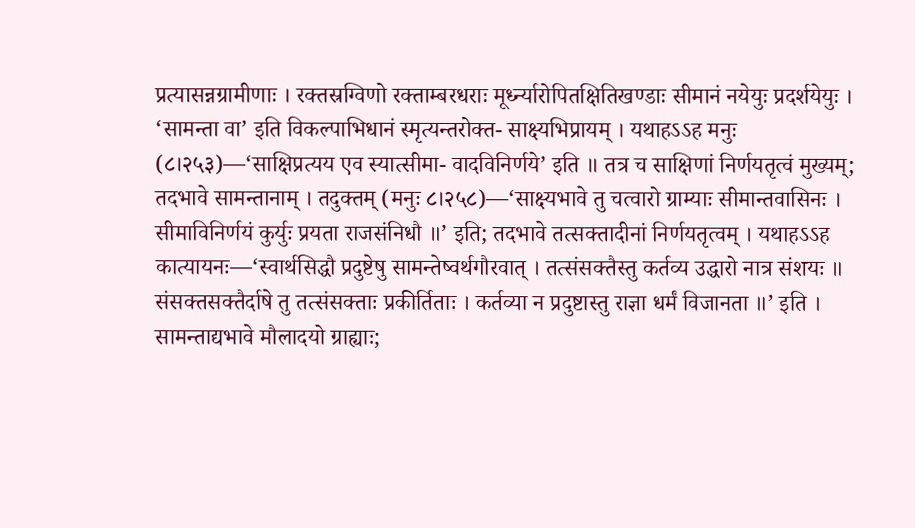प्रत्यासन्नग्रामीणाः । रक्तस्रग्विणो रक्ताम्बरधराः मूर्ध्न्यारोपितक्षितिखण्डाः सीमानं नयेयुः प्रदर्शयेयुः । ‘सामन्ता वा’ इति विकल्पाभिधानं स्मृत्यन्तरोक्त- साक्ष्यभिप्रायम् । यथाहऽऽह मनुः (८।२५३)—‘साक्षिप्रत्यय एव स्यात्सीमा- वादविनिर्णये’ इति ॥ तत्र च साक्षिणां निर्णयतृत्वं मुख्यम्; तदभावे सामन्तानाम् । तदुक्तम् (मनुः ८।२५८)—‘साक्ष्यभावे तु चत्वारो ग्राम्याः सीमान्तवासिनः । सीमाविनिर्णयं कुर्युः प्रयता राजसंनिधौ ॥’ इति; तदभावे तत्सक्तादीनां निर्णयतृत्वम् । यथाहऽऽह कात्यायनः—‘स्वार्थसिद्धौ प्रदुष्टेषु सामन्तेष्वर्थगौरवात् । तत्संसक्तैस्तु कर्तव्य उद्धारो नात्र संशयः ॥ संसक्तसक्तैर्दाषे तु तत्संसक्ताः प्रकीर्तिताः । कर्तव्या न प्रदुष्टास्तु राज्ञा धर्मं विजानता ॥’ इति । सामन्ताद्यभावे मौलादयो ग्राह्याः;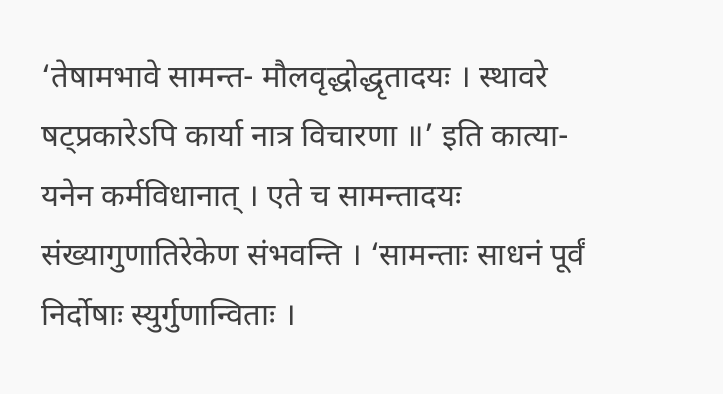‘तेषामभावे सामन्त- मौलवृद्धोद्धृतादयः । स्थावरे षट्प्रकारेऽपि कार्या नात्र विचारणा ॥’ इति कात्या- यनेन कर्मविधानात् । एते च सामन्तादयः संख्यागुणातिरेकेण संभवन्ति । ‘सामन्ताः साधनं पूर्वं निर्दोषाः स्युर्गुणान्विताः ।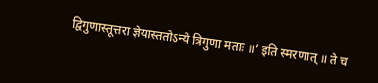द्विगुणास्तूत्तरा ज्ञेयास्ततोऽन्ये त्रिगुणा मताः ॥’ इति स्मरणात् ॥ ते च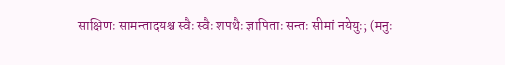साक्षिणः सामन्तादयश्च स्वैः स्वैः शपथैः ज्ञापिताः सन्तः सीमां नयेयुः; (मनुः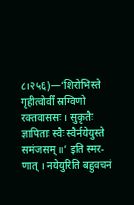८।२५६)—‘शिरोभिस्ते गृहीत्वोर्वीं स्रग्विणो रक्तवाससः । सुकृतैः ज्ञापिताः स्वैः स्वैर्नयेयुस्ते समंजसम् ॥’ इति स्मर- णात् । नयेयुरिति बहुवचनं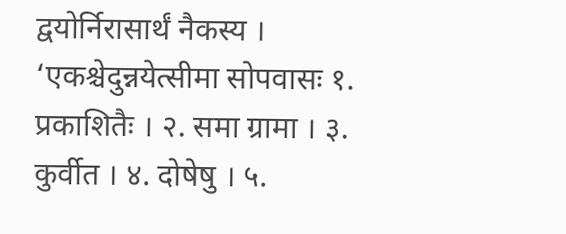द्वयोर्निरासार्थं नैकस्य । ‘एकश्चेदुन्नयेत्सीमा सोपवासः १. प्रकाशितैः । २. समा ग्रामा । ३. कुर्वीत । ४. दोषेषु । ५.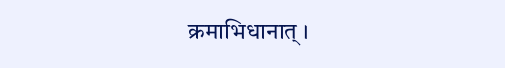क्रमाभिधानात् ।